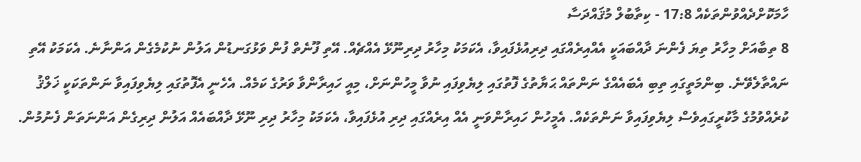ހާމަކޮށްދެއްވުންތަކެއް 17:8 - ކިތާބުލް މުޤައްދަސާ
8 ތިބާއަށް މިހާރު ތިޔަ ފެންނަ ދާއްބައަކީ އެއްއިރެއްގައި ދިރިއުޅެފައިވާ، އެކަމަކު މިހާރު ދިރިނޫޅޭ އެއްޗެއް. އޭތި ފޫނެތް ފުން ވަޅުގަނޑުން އަލުން ނުކުމެގެން އަންނާނެ. އެކަމަކު އޭތި ނައްތާލެވޭނެ. ބިންމަތީގައި ތިބި އެބައެއްގެ ނަންތައް ޙަޔާތުގެ ފޮތުގައި ލިޔެވިފައި ނުވާ މީހުންނަށް، މިއީ ހައިރާންވާ ވަރުގެ ކަމެއް. އެހެނީ އެފޮތުގައި ލިޔެވިފައިވާ ނަންތަކަކީ ޚަލްޤު ކުރެއްވުމުގެ މާކުރީގައިވެސް ލިޔެވިފައިވާ ނަންތަކެއް. އެމީހުން ހައިރާންވަނީ އެއް އިރެއްގައި ދިރި އުޅެފައިވާ، އެކަމަކު މިހާރު ދިރި ނޫޅޭ ދާއްބައެއް އަލުން ދިރިގެން އަންނަތަން ފެނުމުން.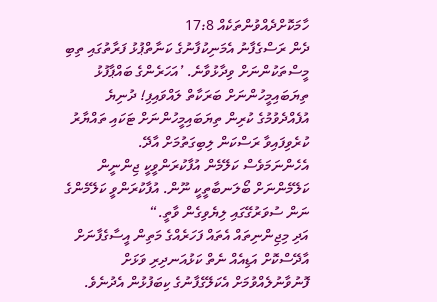ހާމަކޮށްދެއްވުންތަކެއް 17:8
ދެން ރަސްގެފާނު އެމަނިކުފާނުގެ ކަނާތްޕުޅު ފަރާތުގައި ތިބި މީސްތަކުންނަށް ވިދާޅުވާނެ. ’އަހަރެންގެ ބައްޕާފުޅު ތިޔަބައިމީހުންނަށް ބަރަކާތް ލައްވައިފި! ދުނިޔެ އުފެއްދެވުމުގެ ކުރިން ތިޔަބައިމީހުންނަށް ޓަކައި ތައްޔާރު ކުރެވިފައިވާ ރަސްކަން ލިބިގަތުމަށް އާދޭ.
އެހެންނަމަވެސް ކަލޭމެން އުފާކުރަންވީކީ ޖިންނީން ކަލޭމެންނަށް ބޯލަނބާތީކީ ނޫން. އުފާކުރަންވީ ކަލޭމެންގެ ނަން ސުވަރުގޭގައި ލިޔެވިގެން ވާތީ.“
އަދި މިޖިންނިތައް އެތައް ފަހަރެއްގެ މަތިން އީސާގެފާނަށް އާދޭސްކޮށް އަޑިއެއް ނެތް ކަޅުއަނދިރި ވަޅަށް ފޮނުވާނުލެއްވުމަށް އެކަލޭގެފާނުގެ ކިބަފުޅުން އެދުނެވެ.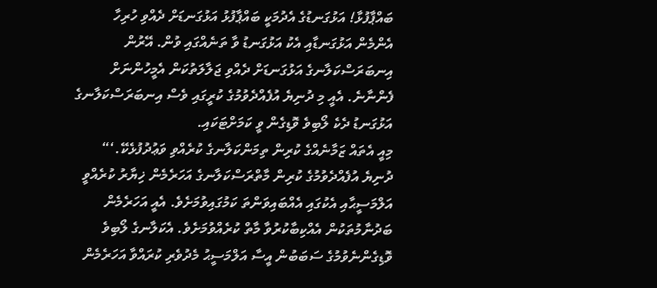ބައްޕާފުޅާ! އަޅުގަނޑުގެ އެދުމަކީ ބައްޕާފުޅު އަޅުގަނޑަށް ދެއްވި ހުރިހާ އެންމެން އަޅުގަނޑާއި އެކު އަޅުގަނޑު ވާ ތަނެއްގައި ވުން. އޭރުން އިނބަރަސްކަލާނގެ އަޅުގަނޑަށް ދެއްވި ޖަލާލަތުކަން އެމީހުންނަށް ފެންނާނެ. އެއީ މި ދުނިޔެ އުފެއްދެވުމުގެ ކުރީގައި ވެސް އިނބަރަސްކަލާނގެ އަޅުގަނޑު ދެކެ ލޯބިވެ ވޮޑިގެން ވީ ކަމަށްޓަކައި.
މިއީ އެތައް ޒަމާނެއްގެ ކުރިން ތިމަންކަލާނގެ ކުރެއްވި ވަޢުދުފުޅެކޭ.‘“
ދުނިޔެ އުފެއްދެވުމުގެ ކުރިން މާތްރަސްކަލާނގެ އަހަރެމެން ޚިޔާރު ކުރެއްވީ އަލްމަސީޙާއި އެކުގައި އެއްބައިވަންތަ ކަމުގައިވުމަށެވެ. އެއީ އަހަރެމެން ބަދުނާމުތަކުން އެއްކިބާކުރުވާ މާތް ކުރެއްވުމަށެވެ. އެކަލާނގެ ލޯބިވެ ވޮޑިގެންނެވުމުގެ ސަބަބުން އީސާ އަލްމަސީޙު މެދުވެރި ކުރައްވާ އަހަރެމެން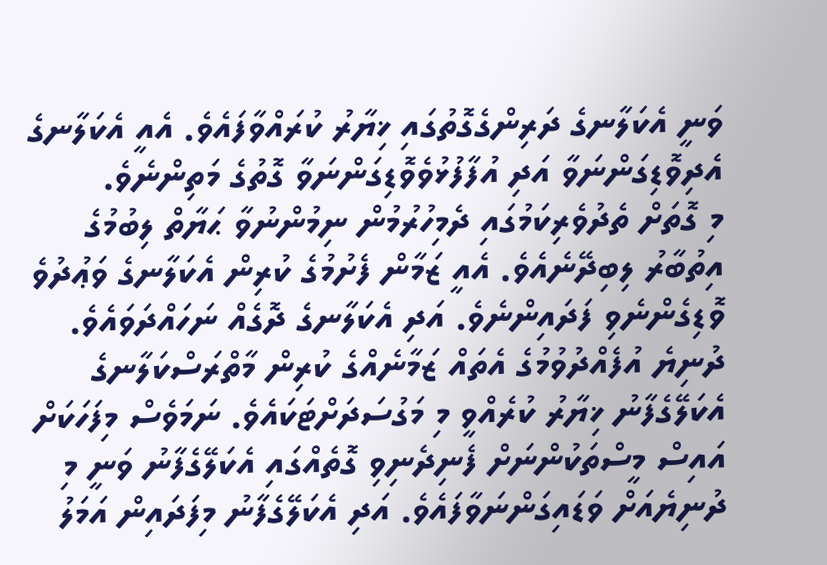ވަނީ އެކަލާނގެ ދަރިންގެގޮތުގައި ޚިޔާރު ކުރައްވާފައެވެ. އެއީ އެކަލާނގެ އެދިވޮޑިގަންނަވާ އަދި އުފާފުޅުވެވޮޑިގަންނަވާ ގޮތުގެ މަތިންނެވެ.
މި ގޮތަށް ތެދުވެރިކަމުގައި ދެމިހުރުމުން ނިމުންނުވާ ޙަޔާތް ލިބުމުގެ އިތުބާރު ލިބިދޭނެއެވެ. އެއީ ޒަމާން ފެށުމުގެ ކުރިން އެކަލާނގެ ވަޢުދުވެ ވޮޑިގެންނެވި ފަދައިންނެވެ. އަދި އެކަލާނގެ ދޮގެއް ނަހައްދަވައެވެ.
ދުނިޔެ އުފެއްދުވުމުގެ އެތައް ޒަމާނެއްގެ ކުރިން މާތްރަސްކަލާނގެ އެކަލޭގެފާނު ޚިޔާރު ކުރެއްވީ މި މަގުސަދަށްޓަކައެވެ. ނަމަވެސް މިފަހަކަށް އައިސް މީސްތަކުންނަށް ފެނިދެނިވި ގޮތެއްގައި އެކަލޭގެފާނު ވަނީ މި ދުނިޔެއަށް ވަޑައިގަންނަވާފައެވެ. އަދި އެކަލޭގެފާނު މިފަދައިން އަމަލު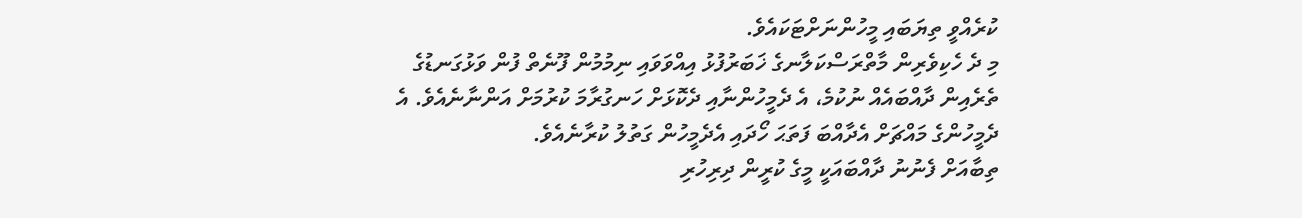ކުރެއްވީ ތިޔަބައި މީހުންނަށްޓަކައެވެ.
މި ދެ ހެކިވެރިން މާތްރަސްކަލާނގެ ޚަބަރުފުޅު އިއްވަވައި ނިމުމުން ފޫނެތް ފުން ވަޅުގަނޑުގެ ތެރެއިން ދާއްބައެއް ނުކުމެ، އެ ދެމީހުންނާއި ދެކޮޅަށް ހަނގުރާމަ ކުރުމަށް އަންނާނެއެވެ. އެ ދެމީހުންގެ މައްޗަށް އެދާއްބަ ފަތަޙަ ހޯދައި އެދެމީހުން ގަތުލު ކުރާނެއެވެ.
ތިބާއަށް ފެނުނު ދާއްބައަކީ މީގެ ކުރީން ދިރިހުރި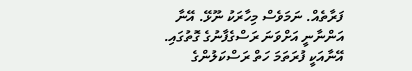ފަރާތެއް. ނަމަވެސް މިހާރަކު ނޫޅޭ. އޭނާ އަންނާނީ އަށްވަނަ ރަސްގެފާނުގެ ގޮތުގައި. އޭނާއަކީ ފުރަތަމަ ހަތް ރަސްކަލުންގެ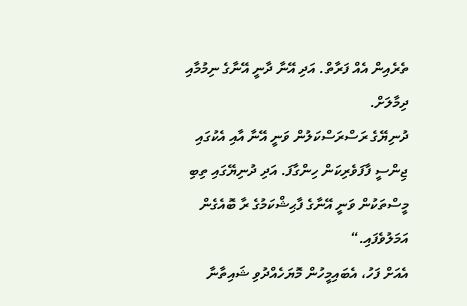ތެރެއިން އެއް ފަރާތް. އަދި އޭނާ ދާނީ އޭނާގެ ނިމުމާއި ދިމާލަށް.
ދުނިޔޭގެ ރަސްރަސްކަލުން ވަނީ އޭނާ އާއި އެކުގައި ޖިންސީ ފާފަވެރިކަން ހިންގާފަ. އަދި ދުނިޔޭގައި ތިބި މީސްތަކުން ވަނީ އޭނާގެ ފާޙިޝްކަމުގެ ރާ ބޮއެގެން އަމަލުވެފައި.“
އެއަށް ފަހު، އެބައިމީހުން މޮޔަހެއްދުވި ޝައިތާނާ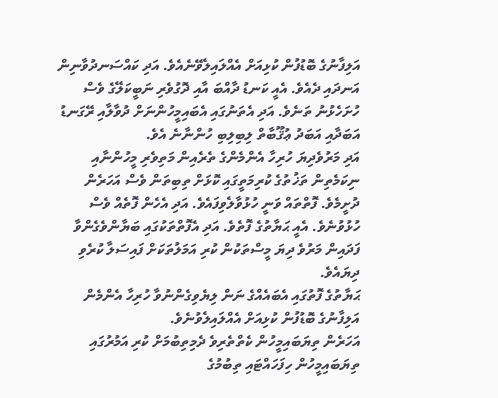އަލިފާނުގެ ބޮޑުފުން ކުޅިއަށް އެއްލައިލެވޭނެއެވެ. އަދި ކައްސަނދުވާނިން އަނދައި ދެއެވެ. އެއީ ކަނޑު ދާއްބަ އާއި ދޮގުވެރި ނަބީކަލޭގެ ވެސް ހުށަހެޅުނު ތަނެވެ. އަދި އެތަނުގައި އެބައިމީހުންނަށް ދުވާލާއި ރޭގަނޑު އަބަދާއި އަބަދު ޢުޤޫބާތް ލިބިލިބި ހުންނާނެ އެވެ.
އަދި މަރުވެދިޔަ ހުރިހާ އެންމެންގެ ތެރެއިން މަތިވެރި މީހުންނާއި ނިކަމެތިން ތަޚުތުގެ ކުރިމަތީގައި ކޮޅަށް ތިބިތަން ވެސް އަހަރެން ދުށީމެވެ. ފޮތްތައް ވަނީ ހުޅުވާލެވިފައެވެ. އަދި އެހެން ފޮތެއް ވެސް ހުޅުވުނެވެ. އެއީ ޙަޔާތުގެ ފޮތެވެ. އަދި އެފޮތްތަކުގައި ބަޔާންވެގެންވާ ފަދައިން މަރުވެ ދިޔަ މީސްތަކުން ކުރި އަމަލުތަކަށް ފައިސަލާ ކުރެވި ދިޔައެވެ.
ޙަޔާތުގެ ފޮތުގައި އެބައެއްގެ ނަން ލިޔެވިގެންނުވާ ހުރިހާ އެންމެން އަލިފާނުގެ ބޮޑުފުން ކުޅިއަށް އެއްލައިލެވުނެވެ.
އަހަރެން ތިޔަބައިމީހުން ކެތްތެރިވެ ދެމިތިބުމަށް ކުރި އަމުރުގައި ތިޔަބައިމީހުން ހިފަހައްޓައި ތިބުމުގެ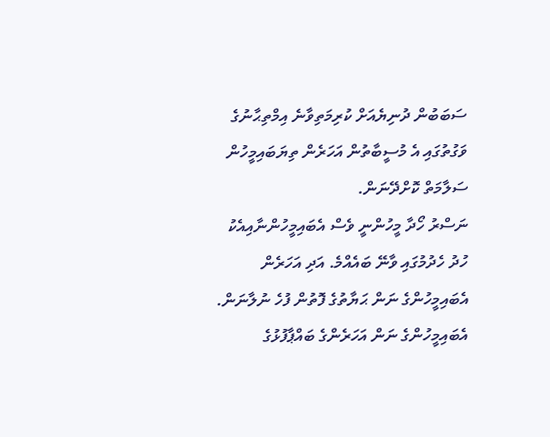ސަބަބުން ދުނިޔެއަށް ކުރިމަތިވާނެ އިމްތިޙާނުގެ ވަގުތުގައި އެ މުސީބާތުން އަހަރެން ތިޔަބައިމީހުން ސަލާމަތް ކޮށްދޭނަން.
ނަސްރު ހޯދާ މީހުންނީ ވެސް އެބައިމީހުންނާއިއެކު ހުދު ހެދުމުގައި ވާނޭ ބައެއްމެ. އަދި އަހަރެން އެބައިމީހުންގެ ނަން ޙަޔާތުގެ ފޮތުން ފުހެ ނުލާނަން. އެބައިމީހުންގެ ނަން އަހަރެންގެ ބައްޕާފުޅުގެ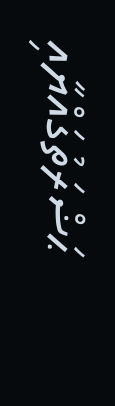ޙަޟްރަތުގައްޔާއި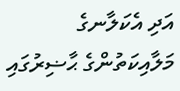އަދި އެކަލާނގެ މަލާއިކަތުންގެ ޙާޟިރުގައި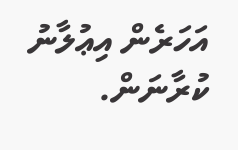އަހަރެން އިޢުލާނު ކުރާނަން.